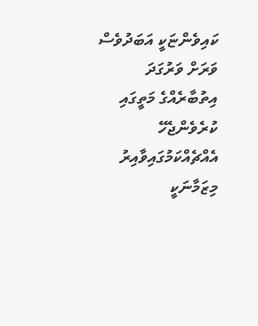ކައިވެންޏަކީ އަބަދުވެސް ވަރަށް ވަރުގަދަ އިތުބާރެއްގެ މަތީގައި ކުރެވެންޖެހޭ އެއްޗެއްކަމުގައިވާއިރު މިޒަމާނަކީ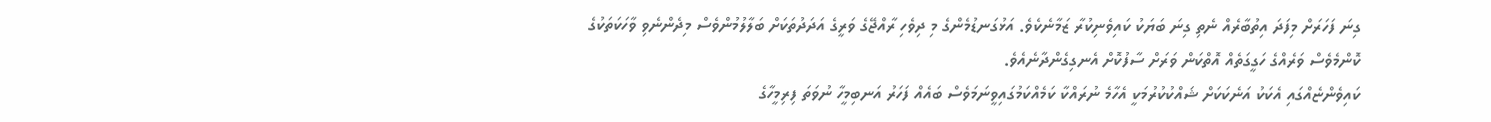ގިނަ ފަހަރަށް މިފަދަ އިތުބާރެއް ނެތި ގިނަ ބަޔަކު ކައިވެނިކުރާ ޒަމާނެކެވެ. އަޅުގަނޑުމެންގެ މި ދިވެހި ރާއްޖޭގެ ވަރީގެ އަދަދުތަކަށް ބަލާލުމުންވެސް މިދެންނެވި ވާހަކަތަކުގެ ކޮންމެވެސް ވަރެއްގެ ހަގީގަތެއް އޮތްކަން ވަރަށް ސާފުކޮށް އެނގިގެންދާނެއެވެ.
ކައިވެންޏެއްގައި އެކަކު އަނެކަކަށް ޝައްކުކުރުމަކީ އެހާމެ ނުރައްކާ ކަމެއްކަމުގައިވީނަމަވެސް ބައެއް ފަހަރު އަނބިމީހާ ނުވަތަ ފިރިމީހާގެ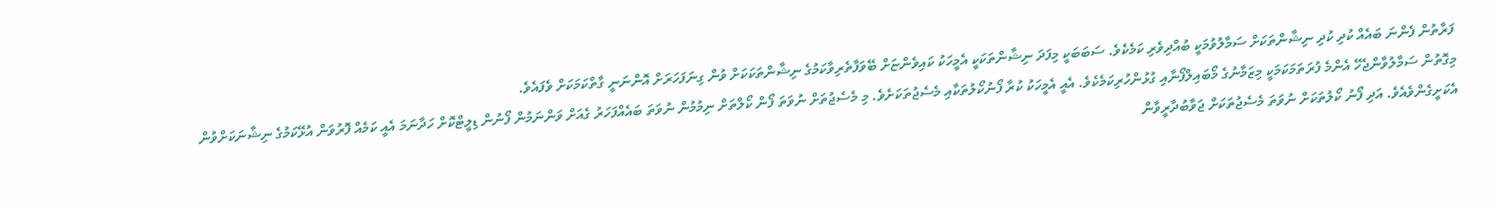ފަރާތުން ފެންނަ ބައެއް ކުދި ކުދި ނިޝާންތަކަށް ސަމާލުވުމަކީ ބުއްދިވެރި ކަމެކެވެ. ސަބަބަކީ މިފަދަ ނިޝާންތަކަކީ އެމީހަކު ކައިވެންޏަށް ބޭވަފާތެރިވާކަމުގެ ނިޝާންތަކަކަށް ވުން ގިނަފަހަރަށް އޮންނަނީ ގާތްކަމަކަށް ވެފައެވެ.
މިގޮތުން ސަމާލުވާންޖެހޭ އެންމެ ފުރަތަމަކަމަކީ މިޒަމާނުގެ މޯބައިލްފޯނާއި ގުޅުންހުރިކަމެކެވެ. އެއީ އެމީހަކު ކުރާ ފޯނުކޯލުތަކާއި މެސެޖުތަކަށެވެ. މި މެސެޖުތަށް ނުވަތަ ފޯން ކޯލްތަށް ނިމުމުން ނުވަތަ ބައެއްފަހަރު ގެއަށް ވަންނަމުން ފޯނުން ޑިލީޓްކޮށް ހަދާނަމަ އެއީ ކަމެއް ފޮރުވަން އުޅޭކަމުގެ ނިޝާނަކަށްވުން އެކަށީގެންވެއެވެ. އަދި ފޯނު ކޯލުތަކަށް ނުވަތަ މެސެޖުތަކަށް ޖަވާބުދާރީވާން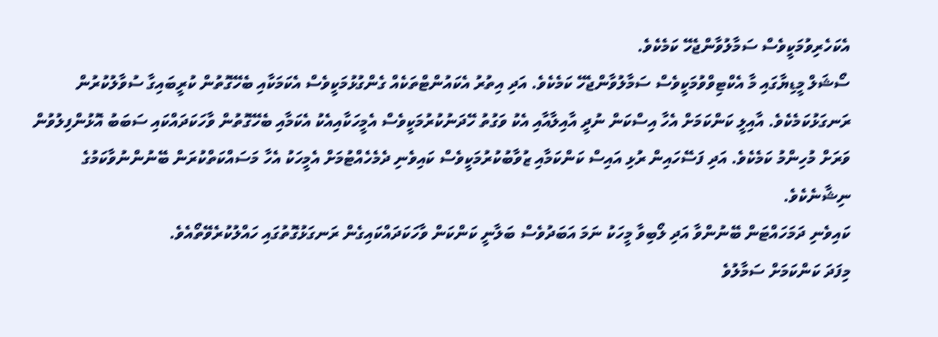އެކަހެރިވުމަކީވެސް ސަމާލުވާންޖެހޭ ކަމެކެވެ.
ސޯޝަލް މީޑިޔާގައި މާ އެކްޓިވްވުމަކީވެސް ސަމާލުވާންޖެހޭ ކަމެކެވެ. އަދި އިތުރު އެކައުންޓްތަކެއް ގެންގުޅުމަކީވެސް އެކަމަކާއި ބެހޭގޮތުން ކުރީބައިގާ ސުވާލުކުރުން ރަނގަޅުކަމެކެވެ. އާއިލީ ކަންކަމަށް އެހާ އިސްކަން ނުދީ އާއިލާއާއި އެކު ވަގުތު ހޭދަނުކުރުމަކީވެސް އެމީހަކާއިއެކު އެކަމާއި ބެހޭގޮތުން ވާހަކަދައްކައި ސަބަބު އޮޅުންފިލުވުން ވަރަށް މުހިންމު ކަމެކެވެ. އަދި ފަސޭހައިން ރުޅި އައިސް ކަންކަމާއި ޒުވާބުކުރުމަކީވެސް ކައިވެނި ދެމެހެއްޓުމަށް އެމީހަކު އެހާ މަސައްކަތްކުރަން ބޭނުންނުވާކަމުގެ ނިޝާނެކެވެ.
ކައިވެނި ދަމަހައްޓަން ބޭނުންވާ އަދި ލޯބިވާ މީހަކު ނަމަ އަބަދުވެސް ބަލާނީ ކަންކަން ވާހަކަދައްކައިގެން ރަނގަޅުގޮތުގައި ހައްލުކުރެވޭތޯއެވެ.
މިފަދަ ކަންކަމަށް ސަމާލުވެ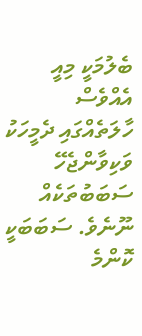ބެލުމަކީ މިއީ އެއްވެސް ހާލަތެއްގައި ދެމީހަކު ވަކިވާންޖެހޭ ސަބަބުތަކެއް ނޫނެވެ. ސަބަބަކީ ކޮންމެ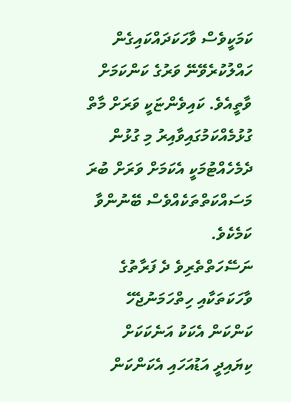ކަމަކީވެސް ވާހަކަދައްކައިގެން ހައްލުކުރެވޭނޭ ވަރުގެ ކަންކަމަށް ވާތީއެވެ. ކައިވެންޏަކީ ވަރަށް މާތް ގުޅުމެއްކަމުގައިވާއިރު މި ގުޅުން ދެމެހެއްޓުމަކީ އެކަމަށް ވަރަށް ބުރަ މަސައްކަތްތަކެއްވެސް ބޭނުންވާ ކަމެކެވެ.
ނަސޭހަތްތެރިވެ ދެ ފަރާތުގެ ވާހަކަތަކާއި ހިތްހަމަނުޖެހޭ ކަންކަން އެކަކު އަނެކަކަށް ކިޔައިދީ އަޑުއަހައި އެކަންކަން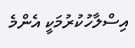އިސްލާހުކުރުމަކީ އެންމެ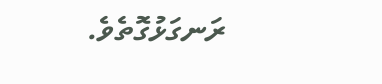ރަނގަޅުގޮތެވެ.